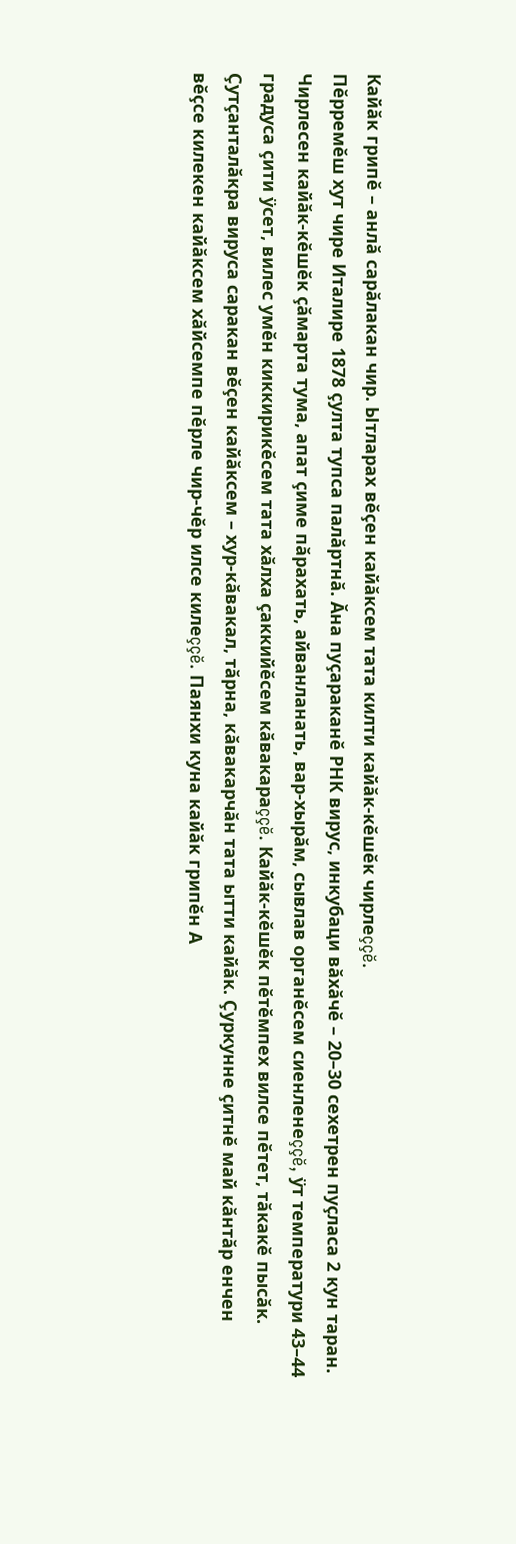Кайăк грипĕ – анлă сарăлакан чир. Ытларах вĕçен кайăксем тата килти кайăк-кĕшĕк чирлеççĕ.
Пĕрремĕш хут чире Италире 1878 çулта тупса палăртнă. Ăна пуçараканĕ РНК вирус, инкубаци вăхăчĕ – 20–30 сехетрен пуçласа 2 кун таран. Чирлесен кайăк-кĕшĕк çăмарта тума, апат çиме пăрахать, айванланать, вар-хырăм, сывлав органĕсем сиенленеççĕ, ÿт температури 43–44 градуса çити ÿсет, вилес умĕн киккирикĕсем тата хăлха çаккийĕсем кăвакараççĕ. Кайăк-кĕшĕк пĕтĕмпех вилсе пĕтет, тăкакĕ пысăк.
Çутçанталăкра вируса саракан вĕçен кайăксем – хур-кăвакал, тăрна, кăвакарчăн тата ытти кайăк. Çуркунне çитнĕ май кăнтăр енчен вĕçсе килекен кайăксем хăйсемпе пĕрле чир-чĕр илсе килеççĕ. Паянхи куна кайăк грипĕн А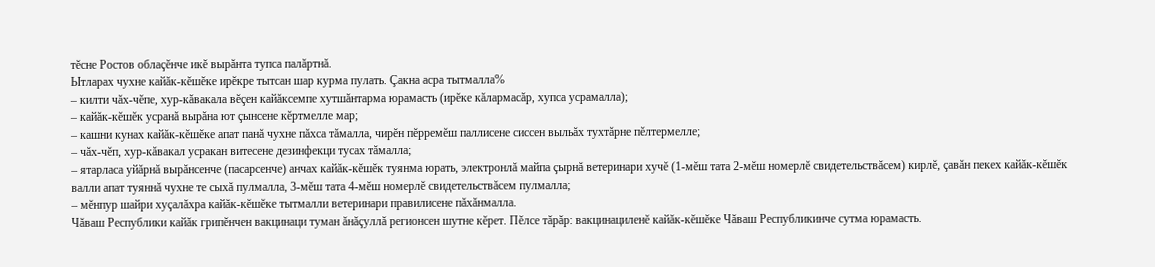тĕсне Ростов облаçĕнче икĕ вырăнта тупса палăртнă.
Ытларах чухне кайăк-кĕшĕке ирĕкре тытсан шар курма пулать. Çакна асра тытмалла%
– килти чăх-чĕпе, хур-кăвакала вĕçен кайăксемпе хутшăнтарма юрамасть (ирĕке кăлармасăр, хупса усрамалла);
– кайăк-кĕшĕк усранă вырăна ют çынсене кĕртмелле мар;
– кашни кунах кайăк-кĕшĕке апат панă чухне пăхса тăмалла, чирĕн пĕрремĕш паллисене сиссен выльăх тухтăрне пĕлтермелле;
– чăх-чĕп, хур-кăвакал усракан витесене дезинфекци тусах тăмалла;
– ятарласа уйăрнă вырăнсенче (пасарсенче) анчах кайăк-кĕшĕк туянма юрать, электронлă майпа çырнă ветеринари хучĕ (1-мĕш тата 2-мĕш номерлĕ свидетельствăсем) кирлĕ, çавăн пекех кайăк-кĕшĕк валли апат туяннă чухне те сыхă пулмалла, 3-мĕш тата 4-мĕш номерлĕ свидетельствăсем пулмалла;
– мĕнпур шайри хуçалăхра кайăк-кĕшĕке тытмалли ветеринари правилисене пăхăнмалла.
Чăваш Республики кайăк грипĕнчен вакцинаци туман ăнăçуллă регионсен шутне кĕрет. Пĕлсе тăрăр: вакцинациленĕ кайăк-кĕшĕке Чăваш Республикинче сутма юрамасть.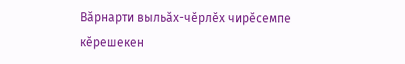Вăрнарти выльăх-чĕрлĕх чирĕсемпе кĕрешекен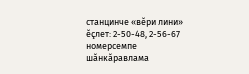станцинче «вĕри лини» ĕçлет: 2-50-48, 2-56-67 номерсемпе шăнкăравлама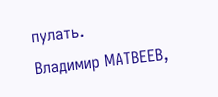пулать.
Владимир МАТВЕЕВ,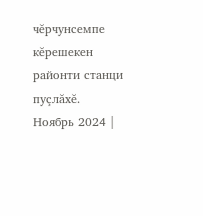чĕрчунсемпе кĕрешекен районти станци пуçлăхĕ.
Ноябрь 2024 |